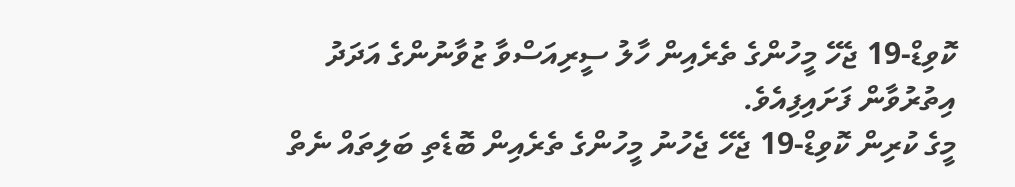ކޮވިޑް-19 ޖެހޭ މީހުންގެ ތެރެއިން ހާލު ސީރިއަސްވާ ޒުވާނުންގެ އަދަދު އިތުރުވާން ފަށައިފިއެވެ.
މީގެ ކުރިން ކޮވިޑް-19 ޖެހޭ ޖެހުނު މީހުންގެ ތެރެއިން ބޮޑެތި ބަލިތައް ނެތް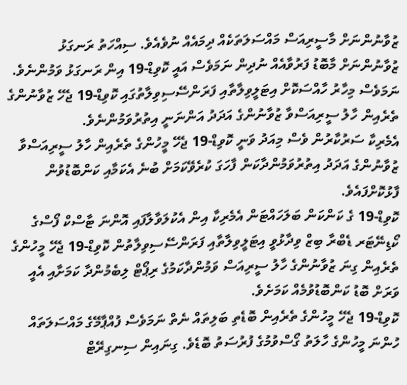ޒުވާނުންނަށް މާސީރިއަސް މައްސަލަތަކެއް ދިމައެއް ނުވެއެވެ. ސިއްހަތު ރަނގަޅު ޒުވާނުންނަށް މާބޮޑު ފަރުވާއެއް ނުދިން ނަމަވެސް އައީ ކޮވިޑް-19 އިން ރަނގަޅު ވަމުންނެވެ.
ނަމަވެސް މިހާރު ހާއްސަކޮށް އިޓަލީވިލާތާއި ފަރަންސޭސިވިލާތުގައި ކޮވިޑް-19 ޖެހޭ ޒުވާނުންގެ ތެރެއިން ހާލު ސީރިއަސްވާ ޒުވާނުންގެ އަދަދު އަންނަނީ އިތުރުވަމުންނެވެ.
އެމެރިކާ ސަރުކާރުން ވެސް މިއަދު ވަނީ ކޮވިޑް-19 ޖެހޭ މީހުންގެ ތެރެއިން ހާލު ސީރިއަސްވާ ޒުވާނުންގެ އަދަދު އިތުރުވަމުންދާކަން ފާހަގަ ކުރެވޭކަމަށް ބުނެ އެކަމާއި ކަންބޮޑުވުން ފާޅުކޮށްފައެވެ.
ކޮވިޑް-19 ގެ ކަންކަން ބަލަހައްޓަން އެމެރިކާ އިން އެކުލަވާލާފައި އޮންނަ ޓާސްކް ފޯސްގެ ކޯޑިނޭޓަރ ޑެބްރާ ބިޒް ވިދާޅުވީ އިޓަލީވިލާތާއި ފަރަންސޭސިވިލާތުން ކޮވިޑް-19 ޖެހޭ މީހުންގެ ތެރެއިން ގިނަ ޒުވާނުންގެ ހާލު ސީރިއަސް ވަމުންދާކަމުގެ ރިޕޯޓް ލިބެމުންދާ ކަމަށާއި އެއީ ވަރަށް ބޮޑު ކަންބޮޑުވުމެއް ކަމަށެވެ.
ކޮވިޑް-19 ޖެހޭ މީހުންގެ ތެރެއިން ބޮޑެތި ބަލިތައް ނެތް ނަމަވެސް ފުއްޕާމޭގެ މައްސަލަތައް ހުންނަ މީހުންގެ ހާލަތު ގޯސްވުމުގެ ފުރުސަތު ބޮޑެވެ. ގިނައިން ސިނގިރޭޓް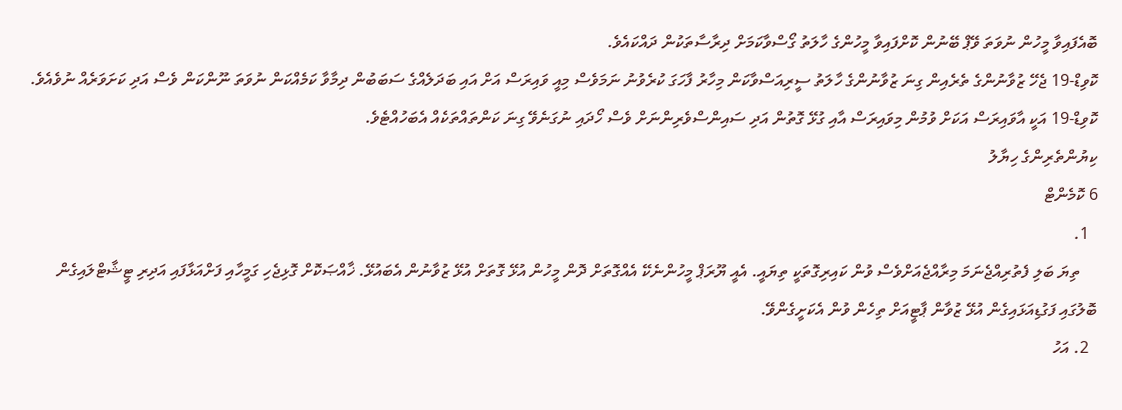ބޮއެފައިވާ މީހުން ނުވަތަ ވޭޕް ބޭނުން ކޮށްފައިވާ މީހުންގެ ހާލަތު ގޯސްވާކަމަށް ދިރާސާތަކުން ދައްކައެވެ.
ކޮވިޑް-19 ޖެހޭ ޒުވާނުންގެ ތެރެއިން ގިނަ ޒުވާނުންގެ ހާލަތު ސީރިއަސްވާކަން މިހާރު ފާހަގަ ކުރެވުނު ނަމަވެސް މިއީ ވައިރަސް އަށް އައި ބަދަލެއްގެ ސަބަބުން ދިމާވާ ކަމެއްކަން ނުވަތަ ނޫންކަން ވެސް އަދި ކަށަވަރެއް ނުވެއެވެ.
ކޮވިޑް-19 އަކީ އާވައިރަސް އަކަށް ވުމުން މިވައިރަސް އާއި ގުޅޭ ގޮތުން އަދި ސައިންސްވެރިންނަށް ވެސް ހޯދައި ނުގަނެވޭ ގިނަ ކަންތައްތަކެއް އެބަހުއްޓެވެ.
ކިޔުންތެރިންގެ ހިޔާލު
6 ކޮމެންޓް
  1.
    ތިޔަ ބަލި ފެތުރިއްޖެނަމަ މިރާއްޖެއަށްވެސް ވުން ކައިރިގޮތަކީ ތިޔައީ. އެއީ ޔޫރަޕް މީހުންނެކޭ އެއްގޮތަށް ދޮން މީހުން އުޅޭ ގޮތަށް އުޅޭ ޒުވާނުން އެބައުޅޭ. ޚާއްޞަކޮށް ގޮޅިޖެހި ގަމީހާއި ފަށްއަޅާފައި އަދިރި ޓީޝާޓްލައިގެން ބޮލުގައި ފަގުޑިއަޅައިގެން އުޅޭ ޒުވާން ޕާޓީއަށް ތިހެން ވުން އެކަށީގެންވޭ.
  2. އަހު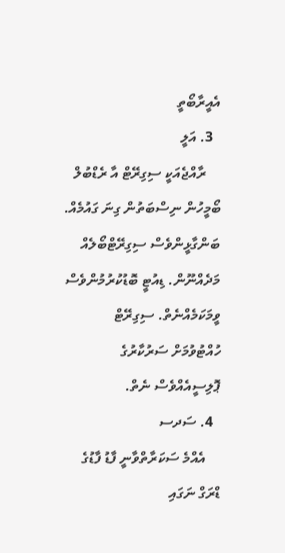އެއީރާބޯތީ
  3. އަލީ
    ރާއްޖެއަކީ ސިގިރޭޓް އާ ރެޑްބުލް ބޯމީހުން ނިސްބަތުން ގިނަ ގައުމެއް. ބަންގާޅީންވެސް ސިގިރޭޓްބޯލެއް މަދެއްނޫން. ޑިއުޓީ ބޮޑުކުރުމުންވެސް ވީމަކަމެއްނެތް. ސިގިރޭޓް ހުއްޓުވުމަށް ސަރުކާރުގެ ޕޮލިސީއެއްވެސް ނެތް.
  4. ސަދސ
    އެއްމެ ސަކަރާތްވާނީ ފާޑު ފާޑުގެ ޑްރަގް ނަގައި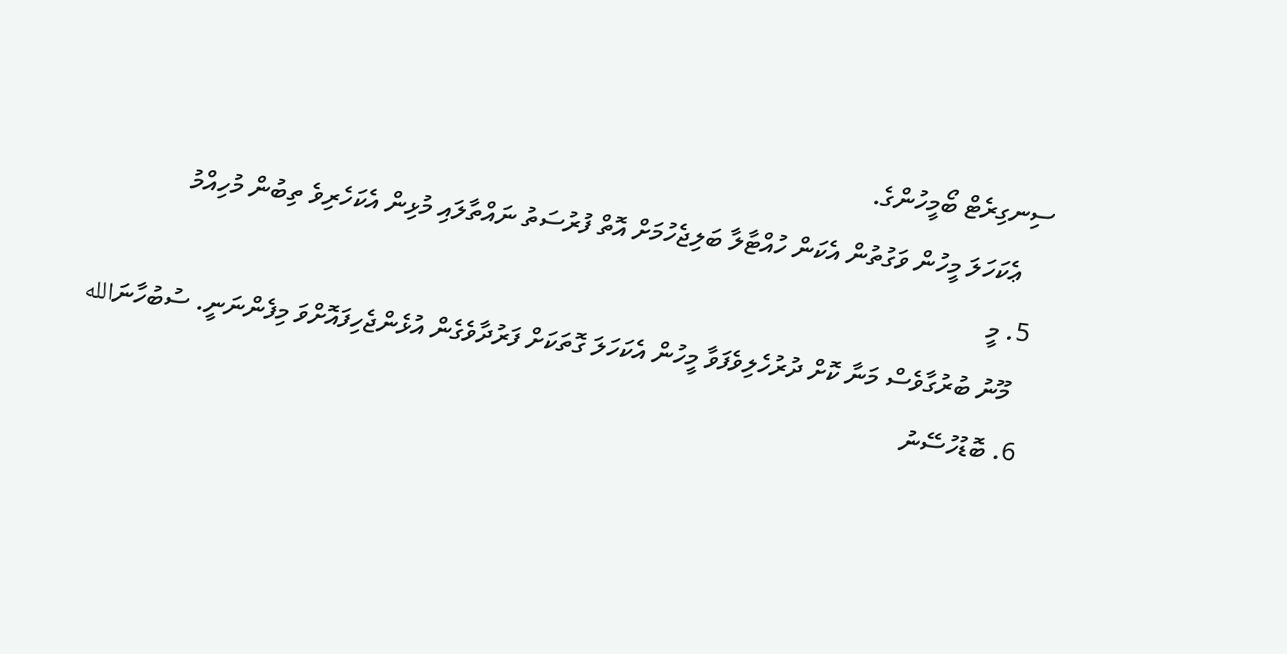ސިނގިރެޓް ބޯމީހުންގެ.
    ޢެކަހަލަ މީހުން ވަގުތުން އެކަން ހުއްޓާލާ ބަލިޖެހުމަށް އޮތް ފުރުސަތު ނައްތާލައި މުޅިން އެކަހެރިވެ ތިބުން މުހިއްމު
  5. މީ
    މޫނު ބުރުގާވެސް މަނާ ކޮށް ދުރުހެލިވެފަވާ މީހުން އެކަހަލަ ގޮތަކަށް ފަރުދާވެގެން އުޅެންޖެހިފައޮށްވަ މިފެންނަނީ. ސުބުހާނަالله
  6. ބޮޑުހުސޭނު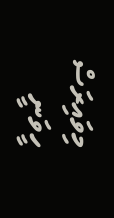މިވައިރަސް ހީވަނީ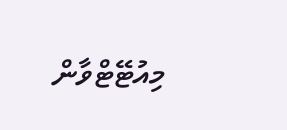މިއުޓޭޓްވާން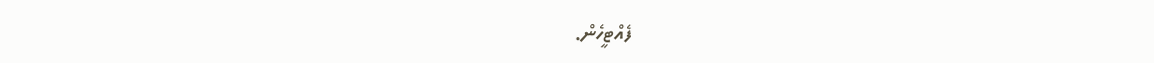ފެއްޓީހެން.